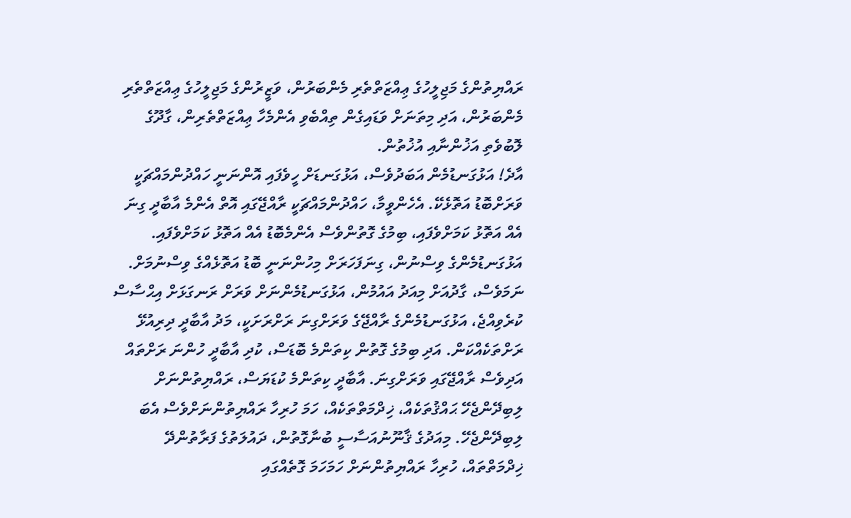ރައްޔިތުންގެ މަޖިލީހުގެ ޢިއްޒަތްތެރި މެންބަރުން، ވަޒީރުންގެ މަޖިލީހުގެ ޢިއްޒަތްތެރި މެންބަރުން، އަދި މިތަނަށް ވަޑައިގެން ތިއްބެވި އެންމެހާ ޢިއްޒަތްތެރިން، ގާދޫގެ ލޮބުވެތި އަޚުންނާއި އުޚުތުން.
އާދެ! އަޅުގަނޑުމެން އަބަދުވެސް، އަޅުގަނޑަށް ހީވެފައި އޮންނަނީ ހައްދުންމައްޗަކީ ވަރަށްބޮޑު އަތޮޅެކޭ. އެހެންވީމާ، ހައްދުންމައްޗަކީ ރާއްޖޭގައި އޮތް އެންމެ އާބާދީ ގިނަ އެއް އަތޮޅު ކަމަށްވެފައި، ބިމުގެ ގޮތުންވެސް އެންމެބޮޑު އެއް އަތޮޅު ކަމަށްވެފައި. އަޅުގަނޑުމެންގެ ވިސްނުން، ގިނަފަހަރަށް މިހުންނަނީ ބޮޑު އަތޮޅެއްގެ ވިސްނުމަށް. ނަމަވެސް، ގާދުއަށް މިއަދު އައުމުން، އަޅުގަނޑުމެންނަށް ވަރަށް ރަނގަޅަށް އިޙްސާސް ކުރެވިއްޖެ، އަޅުގަނޑުމެންގެ ރާއްޖޭގެ ވަރަށްގިނަ ރަށްރަށަކީ، މަދު އާބާދީ ދިރިއުޅޭ ރަށްތަކެއްކަން. އަދި ބިމުގެ ގޮތުން ކިތަންމެ ބޮޑަސް، ކުދި އާބާދީ ހުންނަ ރަށްތައް އަދިވެސް ރާއްޖޭގައި ވަރަށްގިނަ. އާބާދީ ކިތަންމެ ކުޑަޔަސް، ރައްޔިތުންނަށް ލިބިދޭންޖެހޭ ޙައްޤުތަކެއް، ޚިދްމަތްތަކެއް، ހަމަ ހުރިހާ ރައްޔިތުންނަށްވެސް އެބަ ލިބިދޭންޖެހޭ. މިއަދުގެ ޤާނޫނުއަސާސީ ބުނާގޮތުން، ދައުލަތުގެ ފަރާތުންދޭ ޚިދްމަތްތައް، ހުރިހާ ރައްޔިތުންނަށް ހަމަހަމަ ގޮތެއްގައި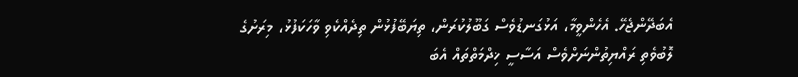އެބަދޭންޖެހޭ. އެހެންވީމާ، އަޅުގަނޑުވެސް ގަބޫލުކުރަން، ތިޔަބޭފުޅުން ތިދެއްކެވި ވާހަކަފުޅު، މިރަށުގެ ލޮބުވެތި ރައްޔިތުންނަށްވެސް އަސާސީ ޚިދްމަތްތައް އެބަ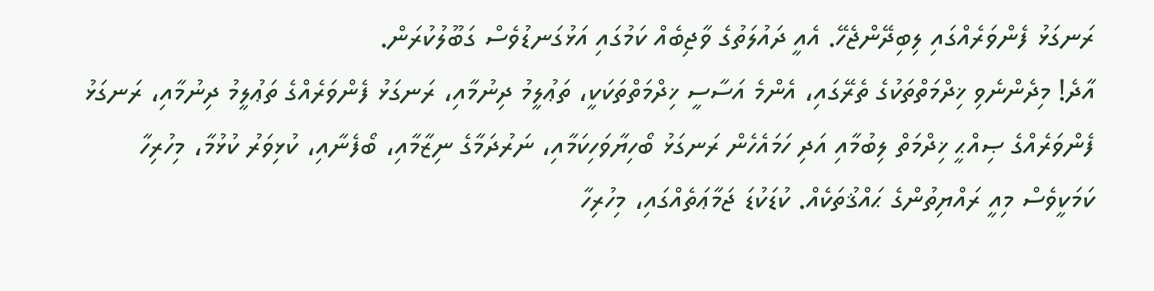ރަނގަޅު ފެންވަރެއްގައި ލިބިދޭންޖެހޭ. އެއީ ދައުލަތުގެ ވާޖިބެއް ކަމުގައި އަޅުގަނޑުވެސް ގަބޫލުކުރަން.
އާދެ! މިދެންނެވި ޚިދްމަތްތަކުގެ ތެރޭގައި، އެންމެ އަސާސީ ޚިދްމަތްތަކަކީ، ތަޢުލީމު ދިނުމާއި، ރަނގަޅު ފެންވަރެއްގެ ތަޢުލީމު ދިނުމާއި، ރަނގަޅު ފެންވަރެއްގެ ޞިއްޙީ ޚިދްމަތް ލިބުމާއި އަދި ހަމައެހެން ރަނގަޅު ބޯހިޔާވަހިކަމާއި، ނަރުދަމާގެ ނިޒާމާއި، ބޯފެނާއި، ކުޅިވަރު ކުޅުމާ، މިހުރިހާ ކަމަކީވެސް މިއީ ރައްޔިތުންގެ ޙައްޤުތަކެއް. ކުޑަކުޑަ ޖަމާޢަތެއްގައި، މިހުރިހާ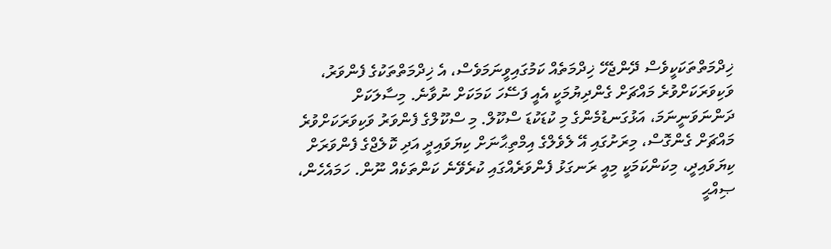ޚިދްމަތްތަކަކީވެސް ދޭންޖެހޭ ޚިދްމަތެއް ކަމުގައިވީނަމަވެސް، އެ ޚިދްމަތްތަކުގެ ފެންވަރު، ވަކިވަރަކަށްވުރެ މައްޗަށް ގެންދިޔުމަކީ އެއީ ފަސޭހަ ކަމަކަށް ނުވާނެ. މިސާލަކަށް ދަންނަވަނީނަމަ، އަޅުގަނޑުމެންގެ މި ކުޑަކުޑަ ސްކޫލް. މި ސްކޫލްގެ ފެންވަރު ވަކިވަރަކަށްވުރެ މައްޗަށް ގެންގޮސް، މިރަށުގައި އޭ ލެވެލްގެ އިމްތިޙާނަށް ކިޔަވައިދީ އަދި ކޮލެޖްގެ ފެންވަރަށް ކިޔަވައިދީ، މިކަންކަމަކީ މިއީ ރަނގަޅު ފެންވަރެއްގައި ކުރެވޭނެ ކަންތަކެއް ނޫން. ހަމައެހެން، ޞިއްޙީ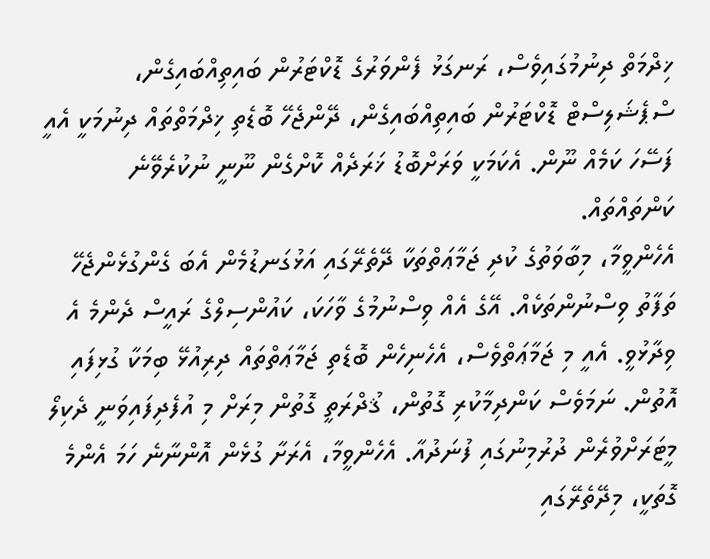ޚިދްމަތް ދިނުމުގައިވެސް، ރަނގަޅު ފެންވަރުގެ ޑޮކްޓަރުން ބައިތިއްބައިގެން، ސްޕެޝަލިސްޓް ޑޮކްޓަރުން ބައިތިއްބައިގެން، ދޭންޖެހޭ ބޮޑެތި ޚިދްމަތްތައް ދިނުމަކީ އެއީ ފަސޭހަ ކަމެއް ނޫން. އެކަމަކީ ވަރަށްބޮޑު ޚަރަދެއް ކޮށްގެން ނޫނީ ނުކުރެވޭނެ ކަންތައްތައް.
އެހެންވީމާ، މިބާވަތުގެ ކުދި ޖަމާޢަތްތަކާ ދޭތެރޭގައި އަޅުގަނޑުމެން އެބަ ގެންގުޅެންޖެހޭ ތަފާތު ވިސްނުންތަކެއް. އޭގެ އެއް ވިސްނުމުގެ ވާހަކަ، ކައުންސިލްގެ ރައީސް ދެންމެ އެ ވިދާޅުވީ. އެއީ މި ޖަމާޢަތްވެސް، އެހެނިހެން ބޮޑެތި ޖަމާޢަތްތައް ދިރިއުޅޭ ބިމަކާ ގުޅިފައި އޮތުން. ނަމަވެސް ކަންދިމާކުރި ގޮތުން، ޤުދްރަތީ ގޮތުން މިރަށް މި އުފެދިފައިވަނީ ދެކިލޯ މީޓަރަށްވުރެން ދުރުމިނުގައި ފުނަދުއާ. އެހެންވީމާ، އެރަށާ ގުޅެން އޮންނާނެ ހަމަ އެންމެ ގޮތަކީ، މިދޭތެރޭގައި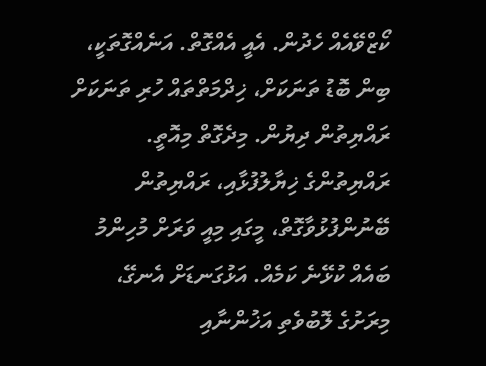ކޯޒްވޭއެއް ހެދުން. އެއީ އެއްގޮތް. އަނެއްގޮތަކީ، ބިން ބޮޑު ތަނަކަށް، ޚިދްމަތްތައް ހުރި ތަނަކަށް ރައްޔިތުން ދިޔުން. މިދެގޮތް މިއޮތީ. ރައްޔިތުންގެ ޚިޔާލުފުޅާއި، ރައްޔިތުން ބޭނުންފުޅުވާގޮތް، މީގައި މިއީ ވަރަށް މުހިންމު ބައެއް ކުޅޭނެ ކަމެއް. އަޅުގަނޑަށް އެނގޭ، މިރަށުގެ ލޮބުވެތި އަޚުންނާއި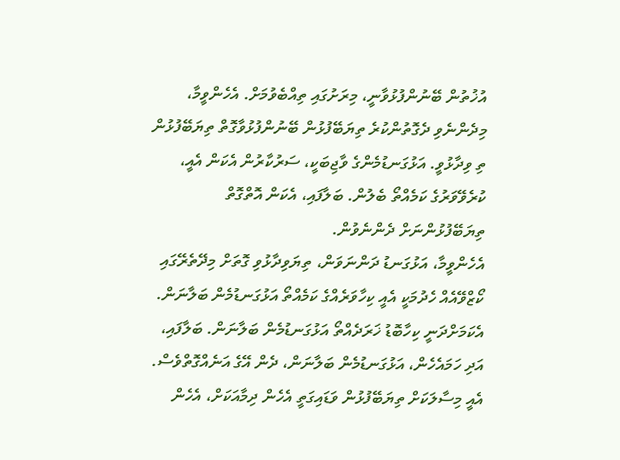އުޚުތުން ބޭނުންފުޅުވާނީ، މިރަށުގައި ތިއްބެވުމަށް. އެހެންވީމާ، މިދެންނެވި ދެގޮތުންކުރެ ތިޔަބޭފުޅުން ބޭނުންފުޅުވާގޮތް ތިޔަބޭފުޅުން ތި ވިދާޅުވީ. އަޅުގަނޑުމެންގެ ވާޖިބަކީ، ސަރުކާރުން އެކަން އެއީ، ކުރެވޭވަރުގެ ކަމެއްތޯ ބެލުން. ބަލާފައި، އެކަން އޮތްގޮތް ތިޔަބޭފުޅުންނަށް ދެންނެވުން.
އެހެންވީމާ، އަޅުގަނޑު ދަންނަވަން، ތިޔަވިދާޅުވި ގޮތަށް މިދޭތެރޭގައި ކޯޒްވޭއެއް ހެދުމަކީ އެއީ ކިހާވަރެއްގެ ކަމެއްތޯ އަޅުގަނޑުމެން ބަލާނަން. އެކަމަށްދަނީ ކިހާބޮޑު ޚަރަދެއްތޯ އަޅުގަނޑުމެން ބަލާނަން. ބަލާފައި، އަދި ހަމައެހެން، އަޅުގަނޑުމެން ބަލާނަން، ދެން އޭގެ އަނެއްގޮތްވެސް. އެއީ މިސާލަކަށް ތިޔަބޭފުޅުން ވަޑައިގަތީ އެހެން ދިމާއަކަށް، އެހެން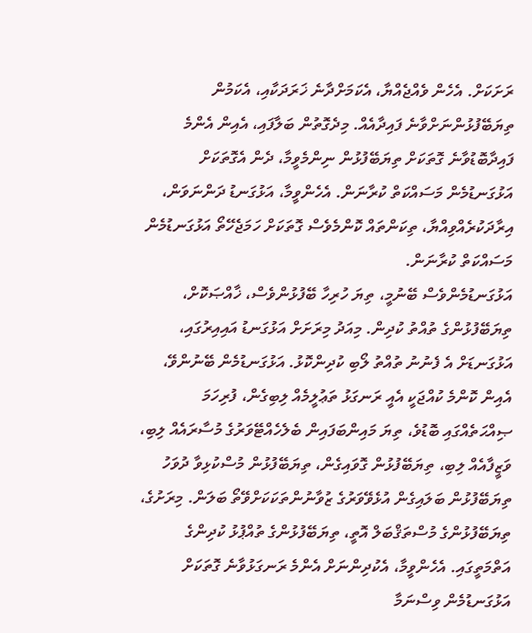ރަށަކަށް. އެހެން ވެއްޖެއްޔާ، އެކަމަށްދާނެ ޚަރަދަކާއި، އެކަމުން ތިޔަބޭފުޅުންނަށްވާނެ ފައިދާއެއް. މިދެގޮތުން ބަލާފައި، އެއިން އެންމެ ފައިދާބޮޑުވާނެ ގޮތަކަށް ތިޔަބޭފުޅުން ނިންމެވީމާ، ދެން އެގޮތަކަށް އަޅުގަނޑުމެން މަސައްކަތް ކުރާނަން. އެހެންވީމާ، އަޅުގަނޑު ދަންނަވަން، އިރާދަކުރެއްވިއްޔާ، ތިކަންތައް ކޮންމެވެސް ގޮތަކަށް ހަމަޖެހޭތޯ އަޅުގަނޑުމެން މަސައްކަތް ކުރާނަން.
އަޅުގަނޑުމެންވެސް ބޭނުމީ، ތިޔަ ހުރިހާ ބޭފުޅުންވެސް، ޚާއްޞަކޮށް، ތިޔަބޭފުޅުންގެ ތުއްތު ކުދިން. މިއަދު މިރަށަށް އަޅުގަނޑު އައިއިރުގައި، އަޅުގަނޑަށް އެ ފެނުނު ތުއްތު ލޯބި ކުދިންކޮޅު. އަޅުގަނޑުމެން ބޭނުންވޭ، އެއިން ކޮންމެ ކުއްޖަކީ އެއީ ރަނގަޅު ތަޢުލީމެއް ލިބިގެން، ފުރިހަމަ ޞިއްޙަތެއްގައި ބޮޑުވެ، ތިޔަ މައިންބަފައިން ބެލެހެއްޓޭވަރުގެ މުސާރައެއް ލިބި، ވަޒީފާއެއް ލިބި، ތިޔަބޭފުޅުން ގޮވައިގެން، ތިޔަބޭފުޅުން މުސްކުޅިވާ ދުވަހު ތިޔަބޭފުޅުން ބަލައިގެން އުޅެވޭވަރުގެ ޒުވާނުންތަކަކަށްވޭތޯ ބަލަން. މިރަށުގެ، ތިޔަބޭފުޅުންގެ މުސްތަޤްބަލް އޮތީ، ތިޔަބޭފުޅުންގެ ތުއްޕުޅު ކުދިންގެ އަތްމަތީގައި. އެހެންވީމާ، އެކުދިންނަށް އެންމެ ރަނގަޅުވާނެ ގޮތަކަށް އަޅުގަނޑުމެން ވިސްނަމާ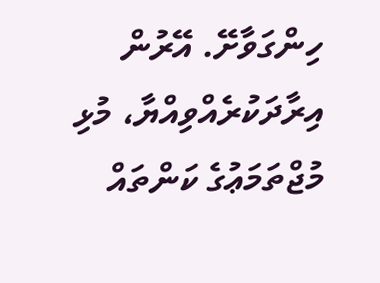ހިންގަވާށޭ. އޭރުން އިރާދަކުރެއްވިއްޔާ، މުޅި މުޖްތަމަޢުގެ ކަންތައް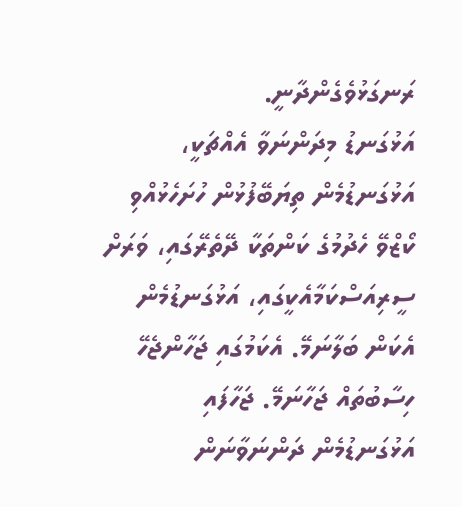ރަނގަޅުވެގެންދާނީ.
އަޅުގަނޑު މިދަންނަވާ އެއްޗަކީ، އަޅުގަނޑުމެން ތިޔަބޭފުޅުން ހުށަހެޅުއްވި ކޯޒްވޭ ހެދުމުގެ ކަންތަކާ ދޭތެރޭގައި، ވަރަށް ސީރިއަސްކަމާއެކީގައި، އަޅުގަނޑުމެން އެކަން ބަލާނަމޭ. އެކަމުގައި ޖަހާންޖެހޭ ހިސާބުތައް ޖަހާނަމޭ. ޖަހާފައި އަޅުގަނޑުމެން ދަންނަވާނަން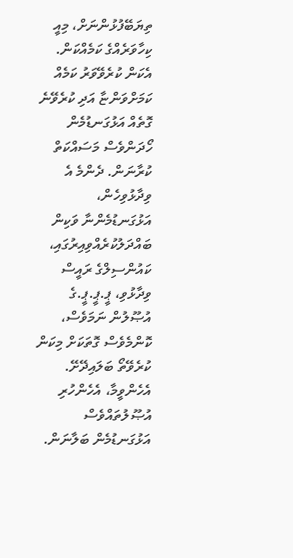ތިޔަބޭފުޅުންނަށް، މިއީ ކިހާވަރެއްގެ ކަމެއްކަން. އެކަން ކުރެވޭވަރު ކަމެއް ކަމަށްވަންޏާ އަދި ކުރެވޭނެ ގޮތެއް އަޅުގަނޑުމެން ހޯދަންވެސް މަސައްކަތް ކުރާނަން. ދެންމެ އެ ވިދާޅުވިހެން، އަޅުގަނޑުމެންނާ ވަކިން ބައްދަލުކުރެއްވިއިރުގައި، ކައުންސިލްގެ ރައީސް ވިދާޅުވި، ޕީ.ޕީ.ޕީ.ގެ އުޞޫލުން ނަމަވެސް، ކޮންމެވެސް ގޮތަކަށް މިކަން ކުރެވޭތޯ ބަލައިދޭށޭ. އެހެންވީމާ، އެހެންހުރި އުޞޫލުތައްވެސް އަޅުގަނޑުމެން ބަލާނަން.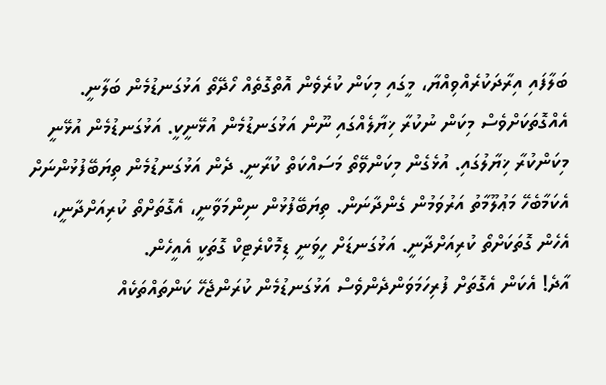ބަލާފައި އިރާދަކުރެއްވިއްޔާ، މީގައި މިކަން ކުރެވެން އޮތްގޮތެއް ހޯދޭތޯ އަޅުގަނޑުމެން ބަލާނީ. އެއްގޮތަކަށްވެސް މިކަން ނުކުރާ ޚިޔާލެއްގައި ނޫން އަޅުގަނޑުމެން އުޅޭނީކީ. އަޅުގަނޑުމެން އުޅޭނީ މިކަންކުރާ ޚިޔާލުގައި. އުޅެގެން މިކަންވޭތޯ މަސައްކަތް ކުރާނީ. ދެން އަޅުގަނޑުމެން ތިޔަބޭފުޅުންނަށް އެކަމާބެހޭ މަޢުލޫމާތު އަރުވަމުން ގެންދާނަން. ތިޔަބޭފުޅުން ނިންމަވާނީ، އެގޮތަށްތޯ ކުރިއަށްދާނީ، އެހެން ގޮތަކަށްތޯ ކުރިއަށްދާނީ. އަޅުގަނޑަށް ހީވަނީ ޑިމޮކްރެޓިކް ގޮތަކީ އެއީހެން.
އާދެ! އެކަން އެގޮތަށް ފުރިހަމަވަންދެންވެސް އަޅުގަނޑުމެން ކުރަންޖެހޭ ކަންތައްތަކެއް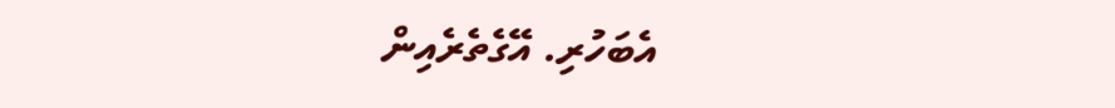އެބަހުރި. އޭގެތެރެއިން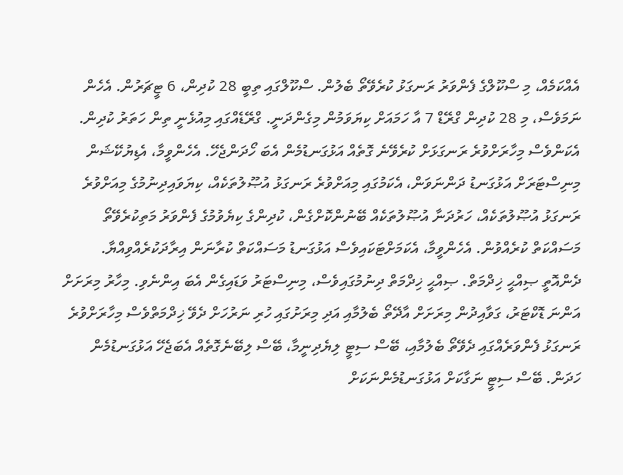އެއްކަމެއް، މި ސްކޫލްގެ ފެންވަރު ރަނގަޅު ކުރެވޭތޯ ބެލުން. ސްކޫލްގައި ތިބީ 28 ކުދިން، 6 ޓީޗަރުން. އެހެން ނަމަވެސް، މި 28 ކުދިން ގްރޭޑް 7 އާ ހަމައަށް ކިޔަވަމުން މިގެންދަނީ. ގްރޭޑެއްގައި މިއުޅެނީ ތިން ހަތަރު ކުދިން. އެކަންވެސް މިހާރަށްވުރެ ރަނގަޅަށް ކުރެވޭނެ ގޮތެއް އަޅުގަނޑުމެން އެބަ ހޯދަންޖެހޭ. އެހެންވީމާ، އެޑިޔުކޭޝަން މިނިސްޓަރަށް އަޅުގަނޑު ދަންނަވަން، އެކަމުގައި މިއަށްވުރެ ރަނގަޅު އުޞޫލުތަކެއް، ކިޔަވައިދިނުމުގެ މިއަށްވުރެ ރަނގަޅު އުޞޫލުތަކެއް، ހަރުދަނާ އުޞޫލުތަކެއް ބޭނުންކޮށްގެން، ކުދިންގެ ކިޔެވުމުގެ ފެންވަރު މަތިކުރެވޭތޯ މަސައްކަތް ކުރެއްވުން. އެހެންވީމާ، އެކަމަށްޓަކައިވެސް އަޅުގަނޑު މަސައްކަތް ކުރާނަން އިރާދަކުރެއްވިއްޔާ.
ދެންއޮތީ ޞިއްޙީ ޚިދްމަތް. ޞިއްޙީ ޚިދްމަތް ދިނުމުގައިވެސް، މިނިސްޓަރު ވަޑައިގެން އެބަ އިންނެވި. މިހާރު މިރަށަށް އަންނަ ޑޮކްޓަރު، ގަވާއިދުން މިރަށަށް އާދޭތޯ ބެލުމާއި އަދި މިރަށުގައި ހުރި ނަރުހަށް ދެވޭ ޚިދްމަތްވެސް މިހާރަށްވުރެ ރަނގަޅު ފެންވަރެއްގައި ދެވޭތޯ ބެލުމާއި، ބޭސް ސިޓީ ލިޔެދިނީމާ، ބޭސް ލިބޭނެގޮތެއް އެބަޖެހޭ އަޅުގަނޑުމެން ހަދަން. ބޭސް ސިޓީ ނަގާކަށް އަޅުގަނޑުމެންނަކަށް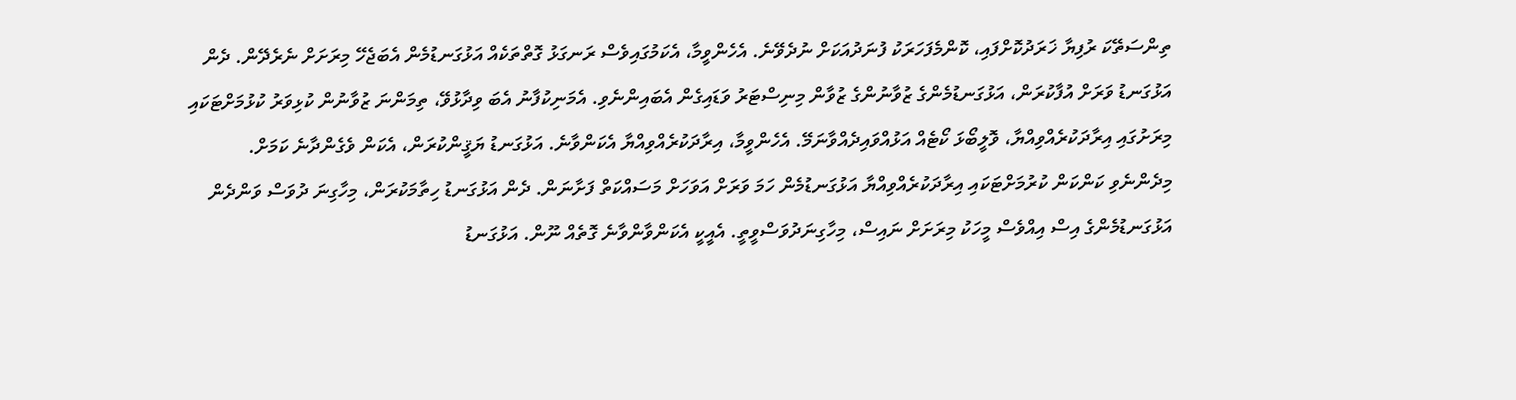ތިންސަތޭކަ ރުފިޔާ ޚަރަދުކޮށްފައި، ކޮންމެފަހަރަކު ފުނަދުއަކަށް ނުދެވޭނެ. އެހެންވީމާ، އެކަމުގައިވެސް ރަނގަޅު ގޮތްތަކެއް އަޅުގަނޑުމެން އެބަޖެހޭ މިރަށަށް ނެރެދޭން. ދެން އަޅުގަނޑު ވަރަށް އުފާކުރަން، އަޅުގަނޑުމެންގެ ޒުވާނުންގެ ޒުވާން މިނިސްޓަރު ވަޑައިގެން އެބައިންނެވި. އެމަނިކުފާނު އެބަ ވިދާޅުވޭ، ތިމަންނަ ޒުވާނުން ކުޅިވަރު ކުޅުމަށްޓަކައި މިރަށުގައި އިރާދަކުރެއްވިއްޔާ، ވޮލީބޯޅަ ކޯޓެއް އަޅުއްވައިދެއްވާނަމޭ. އެހެންވީމާ، އިރާދަކުރެއްވިއްޔާ އެކަންވާނެ. އަޅުގަނޑު ޔަޤީންކުރަން، އެކަން ވެގެންދާނެ ކަމަށް.
މިދެންނެވި ކަންކަން ކުރުމަށްޓަކައި އިރާދަކުރެއްވިއްޔާ އަޅުގަނޑުމެން ހަމަ ވަރަށް އަވަހަށް މަސައްކަތް ފަށާނަން. ދެން އަޅުގަނޑު ހިތާމަކުރަން، މިހާގިނަ ދުވަސް ވަންދެން އަޅުގަނޑުމެންގެ އިސް އިއްވެސް މީހަކު މިރަށަށް ނައިސް، މިހާގިނަދުވަސްވީތީ. އެއީކީ އެކަންވާންވާނެ ގޮތެއް ނޫން. އަޅުގަނޑު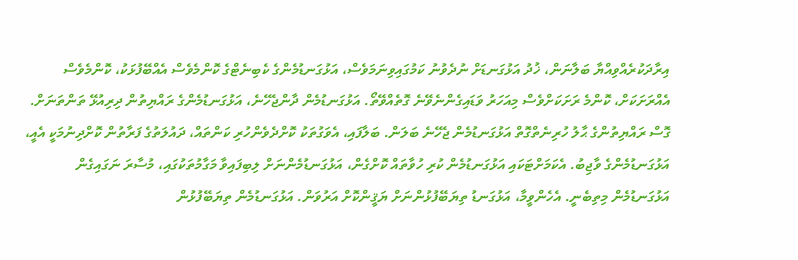އިރާދަކުރެއްވިއްޔާ ބަލާނަން، ޚުދު އަޅުގަނޑަށް ނުދެވުނު ކަމުގައިވިނަމަވެސް، އަޅުގަނޑުމެންގެ ކެބިނެޓްގެ ކޮންމެވެސް އެއްބޭފުޅަކު، ކޮންމެވެސް އެއްރަށަކަށް، ކޮންމެ ރަށަކަށްވެސް މިއަހަރު ވަޑައިގެންނެވޭނެ ގޮތެއްވޭތޯ. އަޅުގަނޑުމެން ދާންޖެހޭނެ، އަޅުގަނޑުމެންގެ ރައްޔިތުން ދިރިއުޅޭ ތަންތަނަށް. ގޮސް ރައްޔިތުންގެ ޙާލު ހުރިނެތްގޮތް އަޅުގަނޑުމެން ޖެހޭނެ ބަލަން. ބަލާފައި، އެވަގުތަކު ކޮށްދެވެންހުރި ކަންތައް، ދައުލަތުގެ ފަރާތުން ކޮށްދިނުމަކީ އެއީ، އަޅުގަނޑުމެންގެ ވާޖިބު. އެކަމަށްޓަކައި އަޅުގަނޑުމެން ކުރި ހުވާތައް ކޮށްގެން، އަޅުގަނޑުމެންނަށް ލިބިފައިވާ މަގާމުތަކުގައި، މުސާރަ ނަގައިގެން އަޅުގަނޑުމެން މިތިބެނީ. އެހެންވީމާ، އަޅުގަނޑު ތިޔަބޭފުޅުންނަށް ޔަޤީންކޮށް އަރުވަން. އަޅުގަނޑުމެން ތިޔަބޭފުޅުން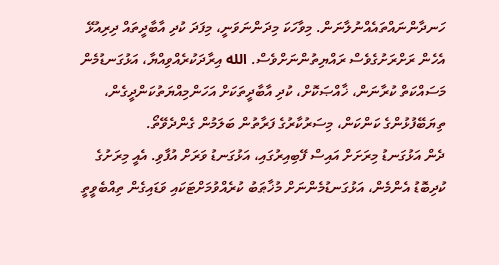ހަނދާންނައްތައެއްނުލާނަން. މިވާހަކަ މިދަންނަވަނީ، މިފަދަ ކުދި އާބާދީތައް ދިރިއުޅޭ އެހެން ރަށްރަށުގެވެސް ރައްޔިތުންނަށްވެސް. الله އިރާދަކުރެއްވިއްޔާ، އަޅުގަނޑުމެން މަސައްކަތް ކުރާނަން، ޚާއްޞަކޮށް، ކުދި އާބާދީތަކަށް އަހަންމިއްޔަތުކަންދީގެން، ތިޔަބޭފުޅުންގެ ކަންކަން، މިސަރުކާރުގެ ފަރާތުން ބަލަމުން ގެންދެވޭތޯ.
ދެން އަޅުގަނޑު މިރަށަށް އައިސް ފޭބިއިރުގައި، އަޅުގަނޑު ވަރަށް އުފާވި. އެއީ މިރަށުގެ ކުދިބޮޑު އެންމެން، އަޅުގަނޑުމެންނަށް މުޚާޠަބު ކުރެއްވުމަށްޓަކައި ވަޑައިގެން ތިއްބެވީތީ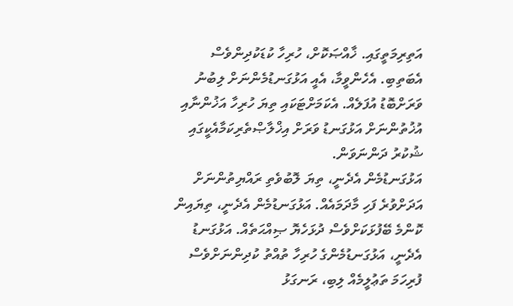އަތިރިމަތީގައި. ޚާއްޞަކޮށް، ހުރިހާ ކުޑަކުދިންވެސް އެބަތިބި. އެހެންވީމާ، އެއީ އަޅުގަނޑުމެންނަށް ލިބުނު ވަރަށްބޮޑު އުފަލެއް. އެކަމަށްޓަކައި ތިޔަ ހުރިހާ އަޚުންނާއި އުޚުތުންނަށް އަޅުގަނޑު ވަރަށް އިޚްލާޞްތެރިކަމާއެކީގައި ޝުކުރު ދަންނަވަން.
އަޅުގަނޑުމެން އެދެނީ، ތިޔަ ލޮބުވެތި ރައްޔިތުންނަށް އަދަށްވުރެ ފަހި މާދަމައެއް. އަޅުގަނޑުމެން އެދެނީ، ތިޔައިން ކޮންމެ ބޭފުޅަކަށްވެސް ދުޅަހެޔޮ ޞިއްޙަތެއް. އަޅުގަނޑު އެދެނީ، އަޅުގަނޑުމެންގެ ހުރިހާ ތުއްތު ކުދިންނަށްވެސް ފުރިހަމަ ތަޢުލީމެއް ލިބި، ރަނގަޅު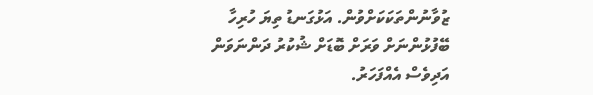ޒުވާނުންތަކަކަށްވުން. އަޅުގަނޑު ތިޔަ ހުރިހާ ބޭފުޅުންނަށް ވަރަށް ބޮޑަށް ޝުކުރު ދަންނަވަން އަދިވެސް އެއްފަހަރު.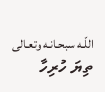اللّـه سبحـانـه وتعـالى ތިޔަ ހުރިހާ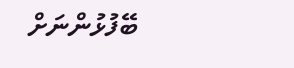ބޭފުޅުންނަށް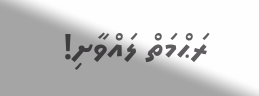ރަޙްމަތް ލައްވާށި!